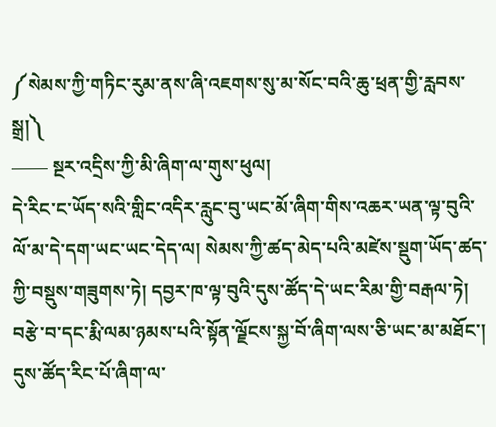༼སེམས་ཀྱི་གཏིང་རུམ་ནས་ཞི་འཇགས་སུ་མ་སོང་བའི་ཆུ་ཕྲན་གྱི་རླབས་སྒྲ།༽
—— སྔར་འདྲིས་ཀྱི་མི་ཞིག་ལ་གུས་ཕུལ།
དེ་རིང་ང་ཡོད་སའི་གླིང་འདིར་རླུང་བུ་ཡང་མོ་ཞིག་གིས་འཆར་ཡན་ལྟ་བུའི་ལོ་མ་དེ་དག་ཡང་ཡང་དེད་ལ། སེམས་ཀྱི་ཚད་མེད་པའི་མཛེས་སྡུག་ཡོད་ཚད་ཀྱི་བསྡུས་གཟུགས་ཏེ། དབྱར་ཁ་ལྟ་བུའི་དུས་ཚོད་དེ་ཡང་རིམ་གྱི་བརྒལ་ཏེ། བརྩེ་བ་དང་རྨི་ལམ་ཉམས་པའི་སྟོན་ལྗོངས་སྐྱ་བོ་ཞིག་ལས་ཅི་ཡང་མ་མཐོང་། དུས་ཚོད་རིང་པོ་ཞིག་ལ་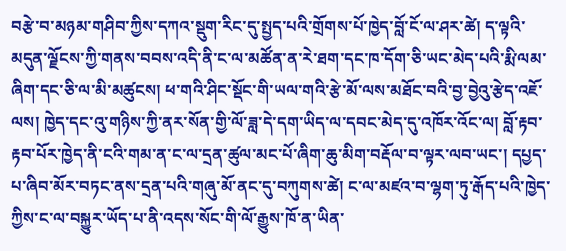བརྩེ་བ་མཉམ་གཤིབ་ཀྱིས་དཀའ་སྡུག་རིང་དུ་སྤྱད་པའི་གྲོགས་པོ་ཁྱེད་བློ་ངོ་ལ་ཤར་ཚེ། ད་ལྟའི་མདུན་ལྗོངས་ཀྱི་གནས་བབས་འདི་ནི་ང་ལ་མཚོན་ན་རེ་ཐག་དང་ཁ་དོག་ཅི་ཡང་མེད་པའི་རྨི་ལམ་ཞིག་དང་ཅི་ལ་མི་མཚུངས། ཕ་གའི་ཤིང་སྡོང་གི་ཡལ་གའི་རྩེ་མོ་ལས་མཐོང་བའི་བྱ་བྱེའུ་རྩེད་འཇོ་ལས། ཁྱེད་དང་འུ་གཉིས་ཀྱི་ནར་སོན་གྱི་ལོ་ཟླ་དེ་དག་ཡིད་ལ་དབང་མེད་དུ་འཁོར་འོང་ལ། བློ་རྟབ་རྟབ་པོར་ཁྱེད་ནི་ངའི་གམ་ན་ང་ལ་དྲན་ཚུལ་མང་པོ་ཞིག་ཆུ་མིག་བརྡོལ་བ་ལྟར་ལབ་ཡང་། དཔྱད་པ་ཞིབ་མོར་བཏང་ནས་དྲན་པའི་གཞུ་མོ་ནང་དུ་བཀུགས་ཚེ། ང་ལ་མཛའ་བ་ལྷག་ཏུ་རྒོད་པའི་ཁྱེད་ཀྱིས་ང་ལ་བསྐྱུར་ཡོད་པ་ནི་འདས་སོང་གི་ལོ་རྒྱུས་ཁོ་ན་ཡིན་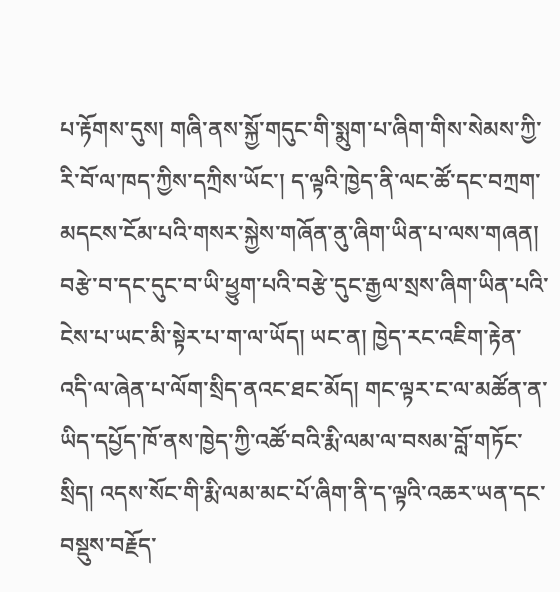པ་རྟོགས་དུས། གཞི་ནས་སྐྱོ་གདུང་གི་སྨུག་པ་ཞིག་གིས་སེམས་ཀྱི་རི་བོ་ལ་ཁད་ཀྱིས་དཀྲིས་ཡོང་། ད་ལྟའི་ཁྱེད་ནི་ལང་ཚོ་དང་བཀྲག་མདངས་ངོམ་པའི་གསར་སྐྱེས་གཞོན་ནུ་ཞིག་ཡིན་པ་ལས་གཞན། བརྩེ་བ་དང་དུང་བ་ཡི་ཕྱུག་པའི་བརྩེ་དུང་རྒྱལ་སྲས་ཞིག་ཡིན་པའི་ངེས་པ་ཡང་མི་སྟེར་པ་ག་ལ་ཡོད། ཡང་ན། ཁྱེད་རང་འཇིག་རྟེན་འདི་ལ་ཞེན་པ་ལོག་སྲིད་ནའང་ཐང་མོད། གང་ལྟར་ང་ལ་མཚོན་ན་ཡིད་དཔྱོད་ཁོ་ནས་ཁྱེད་ཀྱི་འཚོ་བའི་རྨི་ལམ་ལ་བསམ་བློ་གཏོང་སྲིད། འདས་སོང་གི་རྨི་ལམ་མང་པོ་ཞིག་ནི་ད་ལྟའི་འཆར་ཡན་དང་བསྡུས་བརྗོད་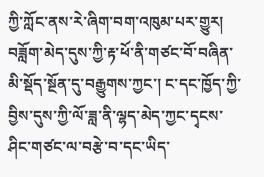ཀྱི་ཀློང་ནས་རེ་ཞིག་བག་འཁུམ་པར་གྱུར། བཟློག་མེད་དུས་ཀྱི་རྟ་ཕོ་ནི་གཙང་བོ་བཞིན་མི་སྡོད་སྔོན་དུ་བརྒྱུགས་ཀྱང་། ང་དང་ཁྱོད་ཀྱི་བྱིས་དུས་ཀྱི་ལོ་ཟླ་ནི་ལྷད་མེད་ཀྱང་དྭངས་ཤིང་གཙང་ལ་བརྩེ་བ་དང་ཡིད་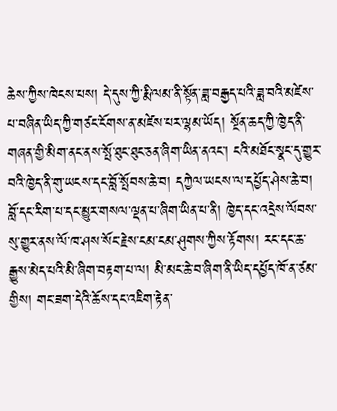ཆེས་ཀྱིས་ཁེངས་པས། དེ་དུས་ཀྱི་རྨི་ལམ་ནི་སྟོན་ཟླ་བརྒྱད་པའི་ཟླ་བའི་མཛེས་པ་བཞིན་ཡིད་ཀྱི་གཙང་ངོགས་ན་མཛེས་པར་ལྷམ་ཡོད། སྔོན་ཆད་ཀྱི་ཁྱེད་ནི་གཞན་གྱི་མིག་ནང་ནས་སྤོ་ཐུང་ཐུང་ཅན་ཞིག་ཡིན་ནའང་། ངའི་མཐོང་སྣང་དུ་གྱུར་བའི་ཁྱེད་ནི་གུ་ཡངས་དང་བློ་སྤོབས་ཆེ་བ། དཀྱེལ་ཡངས་ལ་དཔྱོད་ཤེས་ཆེ་བ། བློ་དང་རིག་པ་དང་མྱུར་གསལ་ལྡན་པ་ཞིག་ཡིན་པ་ནི། ཁྱེད་དང་འདྲེས་ལོབས་སུ་གྱུར་ནས་ལོ་ཁ་ཤས་སོང་རྗེས་ངམ་ངམ་ཤུགས་ཀྱིས་རྟོགས། རང་དང་ཆ་རྒྱུས་མེད་པའི་མི་ཞིག་བརྟག་པ་ལ། མི་མང་ཆེ་བ་ཞིག་ནི་ཡིད་དཔྱོད་ཁོ་ན་ཙམ་གྱིས། གང་ཟག་དེའི་ཆོས་དང་འཇིག་རྟེན་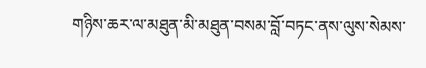གཉིས་ཆར་ལ་མཐུན་མི་མཐུན་བསམ་བློ་བཏང་ནས་ལུས་སེམས་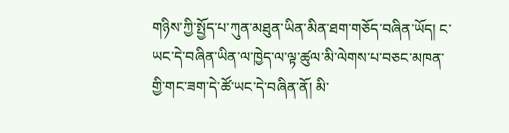གཉིས་ཀྱི་སྤྱོད་པ་ཀུན་མཐུན་ཡིན་མིན་ཐག་གཅོད་བཞིན་ཡོད། ང་ཡང་དེ་བཞིན་ཡིན་ལ་ཁྱེད་ལ་ལྟ་ཚུལ་མི་ལེགས་པ་བཅང་མཁན་གྱི་གང་ཟག་དེ་ཚོ་ཡང་དེ་བཞིན་ནོ། མི་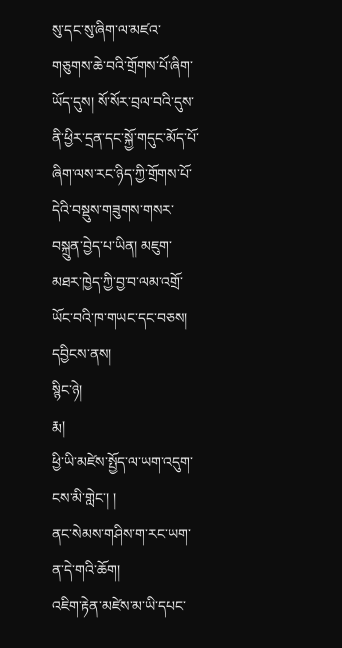སུ་དང་སུ་ཞིག་ལ་མཛའ་གཅུགས་ཆེ་བའི་གྲོགས་པོ་ཞིག་ཡོད་དུས། སོ་སོར་བྲལ་བའི་དུས་ནི་ཕྱིར་དྲན་དང་སྐྱོ་གདུང་མོད་པོ་ཞིག་ལས་རང་ཉིད་ཀྱི་གྲོགས་པོ་དེའི་བསྡུས་གཟུགས་གསར་བསྐྲུན་བྱེད་པ་ཡིན། མཇུག་མཐར་ཁྱེད་ཀྱི་བྱ་བ་ལམ་འགྲོ་ཡོང་བའི་ཁ་གཡང་དང་བཅས། དབྱིངས་ནས།
སྙིང་ཉེ།
རྨ།
ཕྱི་ཡི་མཛེས་སྤྱོད་ལ་ཡག་འདུག་ངས་མི་གླེང་། །
ནང་སེམས་གཤིས་ག་རང་ཡག་ན་དེ་གའི་ཆོག།
འཇིག་རྟེན་མཛེས་མ་ཡི་དཔང་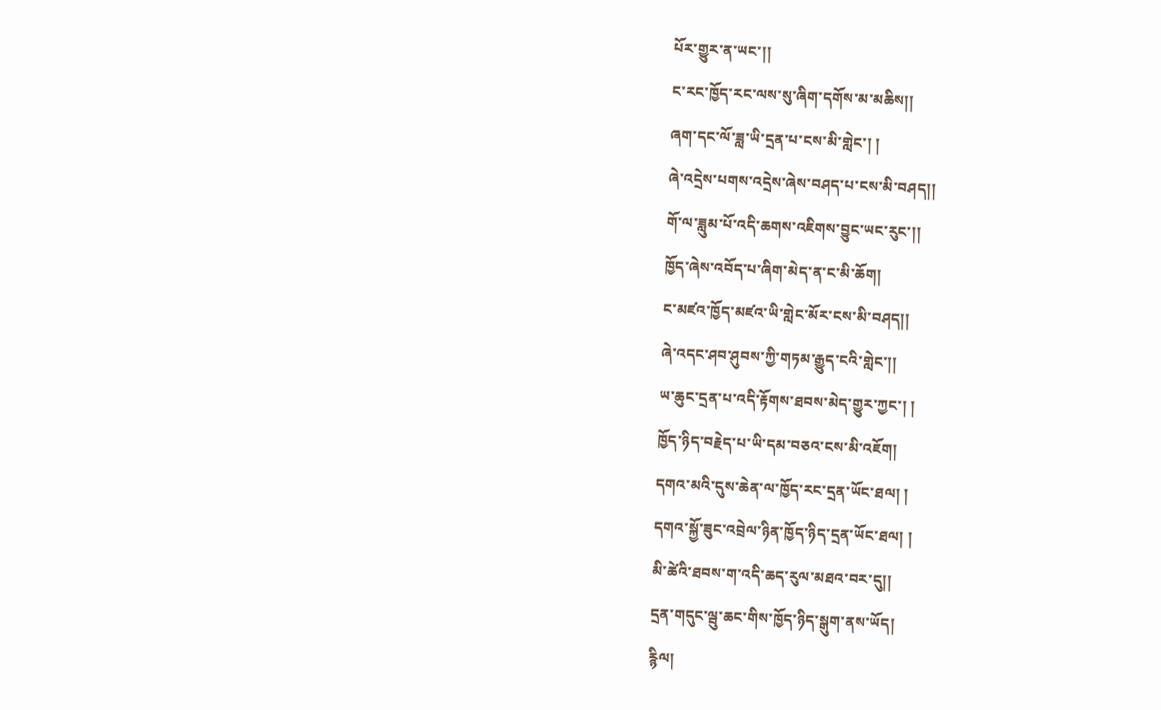པོར་གྱུར་ན་ཡང་།།
ང་རང་ཁྱོད་རང་ལས་སུ་ཞིག་དགོས་མ་མཆིས།།
ཞག་དང་ལོ་ཟླ་ཡི་དྲན་པ་ངས་མི་གླེང་། །
ཞེ་འདྲེས་པགས་འདྲེས་ཞེས་བཤད་པ་ངས་མི་བཤད།།
གོ་ལ་ཟླུམ་པོ་འདི་ཆགས་འཇིགས་བྱུང་ཡང་རུང་།།
ཁྱོད་ཞེས་འབོད་པ་ཞིག་མེད་ན་ང་མི་ཆོག།
ང་མཛའ་ཁྱོད་མཛའ་ཡི་གླེང་མོར་ངས་མི་བཤད།།
ཞེ་འདང་ཤབ་ཤུབས་ཀྱི་གཏམ་རྒྱུད་ངའི་གླེང་།།
ཡ་ཆུང་དྲན་པ་འདི་རྟོགས་ཐབས་མེད་གྱུར་ཀྱང་། །
ཁྱོད་ཉིད་བརྗེད་པ་ཡི་དམ་བཅའ་ངས་མི་འཇོག།
དགའ་མའི་དུས་ཆེན་ལ་ཁྱོད་རང་དྲན་ཡོང་ཐལ། །
དགའ་སྐྱོ་ཟུང་འབྲེལ་ཉིན་ཁྱོད་ཉིད་དྲན་ཡོང་ཐལ། །
མི་ཚེའི་ཐབས་ག་འདི་ཆད་རུལ་མཐའ་བར་དུ།།
དྲན་གདུང་ལྦུ་ཆང་གིས་ཁྱོད་ཉིད་སྒུག་ནས་ཡོད།
རྙིལ།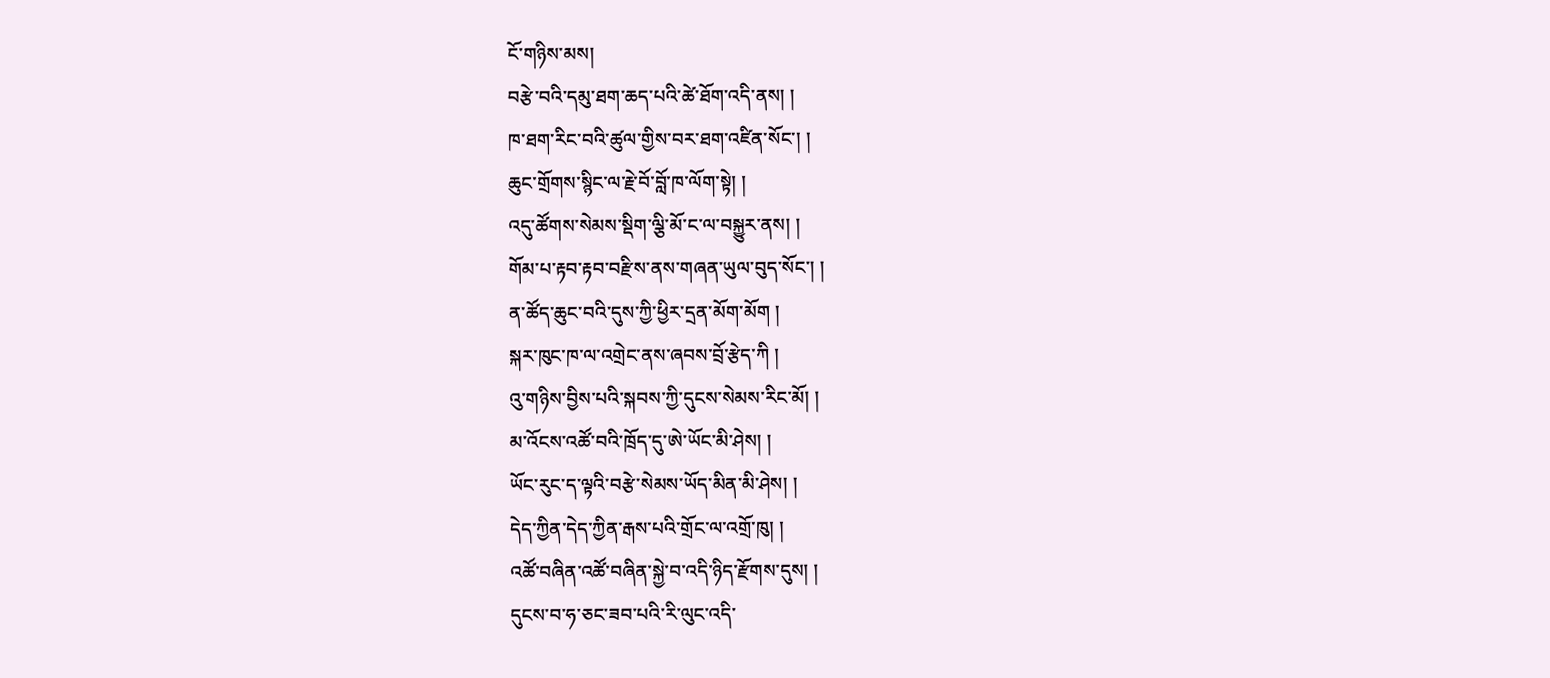ངོ་གཉིས་མས།
བརྩེ་བའི་དམུ་ཐག་ཆད་པའི་ཚེ་ཐོག་འདི་ནས། །
ཁ་ཐག་རིང་བའི་ཚུལ་གྱིས་བར་ཐག་འཛིན་སོང་། །
ཆུང་གྲོགས་སྙིང་ལ་རྗེ་བོ་བློ་ཁ་ལོག་སྟེ། །
འདུ་ཚོགས་སེམས་སྡིག་ལྕི་མོ་ང་ལ་བསྐྱུར་ནས། །
གོམ་པ་རྟབ་རྟབ་བརྫིས་ནས་གཞན་ཡུལ་བུད་སོང་། །
ན་ཚོད་ཆུང་བའི་དུས་ཀྱི་ཕྱིར་དྲན་མོག་མོག །
སྐར་ཁུང་ཁ་ལ་འགྲེང་ནས་ཞབས་བྲོ་རྩེད་ཀི །
འུ་གཉིས་བྱིས་པའི་སྐབས་ཀྱི་དུངས་སེམས་རིང་མོ། །
མ་འོངས་འཚོ་བའི་ཁྲོད་དུ་ཨེ་ཡོང་མི་ཤེས། །
ཡོང་རུང་ད་ལྟའི་བརྩེ་སེམས་ཡོད་མིན་མི་ཤེས། །
དེད་ཀྱིན་དེད་ཀྱིན་རྒས་པའི་གྲོང་ལ་འགྲོ་ཁུ། །
འཚོ་བཞིན་འཚོ་བཞིན་སྐྱེ་བ་འདི་ཉིད་རྫོགས་དུས། །
དུངས་བ་ཧ་ཅང་ཟབ་པའི་རི་ལུང་འདི་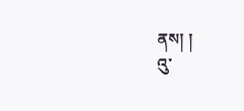ནས། །
འུ་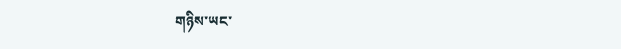གཉིས་ཡང་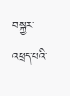བསྐྱར་འཕྲད་པའི་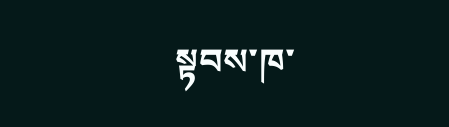སྟབས་ཁ་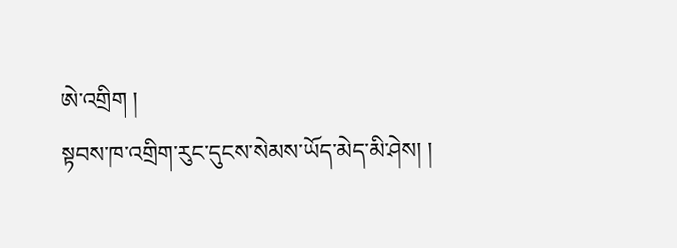ཨེ་འགྲིག །
སྟབས་ཁ་འགྲིག་རུང་དུངས་སེམས་ཡོད་མེད་མི་ཤེས། །